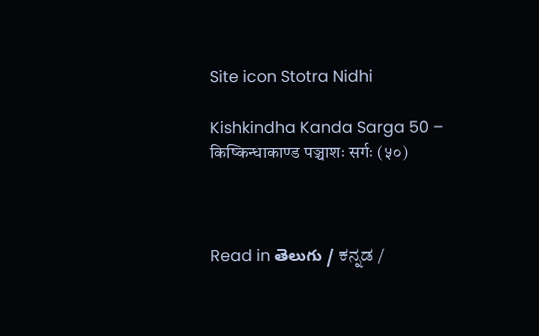Site icon Stotra Nidhi

Kishkindha Kanda Sarga 50 – किष्किन्धाकाण्ड पञ्चाशः सर्गः (५०)



Read in తెలుగు / ಕನ್ನಡ /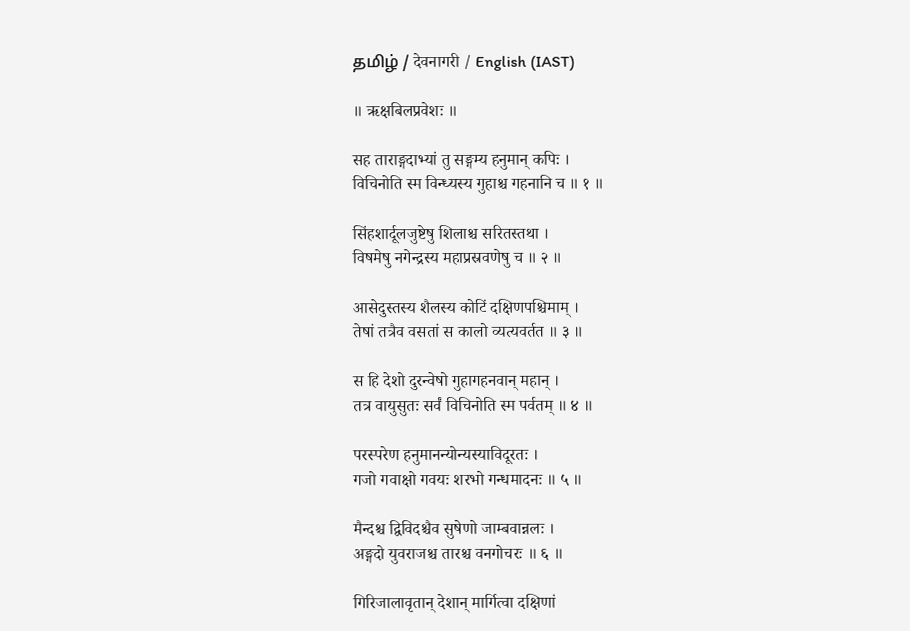தமிழ் / देवनागरी / English (IAST)

॥ ऋक्षबिलप्रवेशः ॥

सह ताराङ्गदाभ्यां तु सङ्गम्य हनुमान् कपिः ।
विचिनोति स्म विन्ध्यस्य गुहाश्च गहनानि च ॥ १ ॥

सिंहशार्दूलजुष्टेषु शिलाश्च सरितस्तथा ।
विषमेषु नगेन्द्रस्य महाप्रस्रवणेषु च ॥ २ ॥

आसेदुस्तस्य शैलस्य कोटिं दक्षिणपश्चिमाम् ।
तेषां तत्रैव वसतां स कालो व्यत्यवर्तत ॥ ३ ॥

स हि देशो दुरन्वेषो गुहागहनवान् महान् ।
तत्र वायुसुतः सर्वं विचिनोति स्म पर्वतम् ॥ ४ ॥

परस्परेण हनुमानन्योन्यस्याविदूरतः ।
गजो गवाक्षो गवयः शरभो गन्धमादनः ॥ ५ ॥

मैन्दश्च द्विविदश्चैव सुषेणो जाम्बवान्नलः ।
अङ्गदो युवराजश्च तारश्च वनगोचरः ॥ ६ ॥

गिरिजालावृतान् देशान् मार्गित्वा दक्षिणां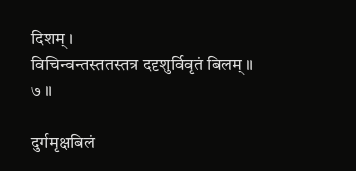दिशम् ।
विचिन्वन्तस्ततस्तत्र ददृशुर्विवृतं बिलम् ॥ ७ ॥

दुर्गमृक्षबिलं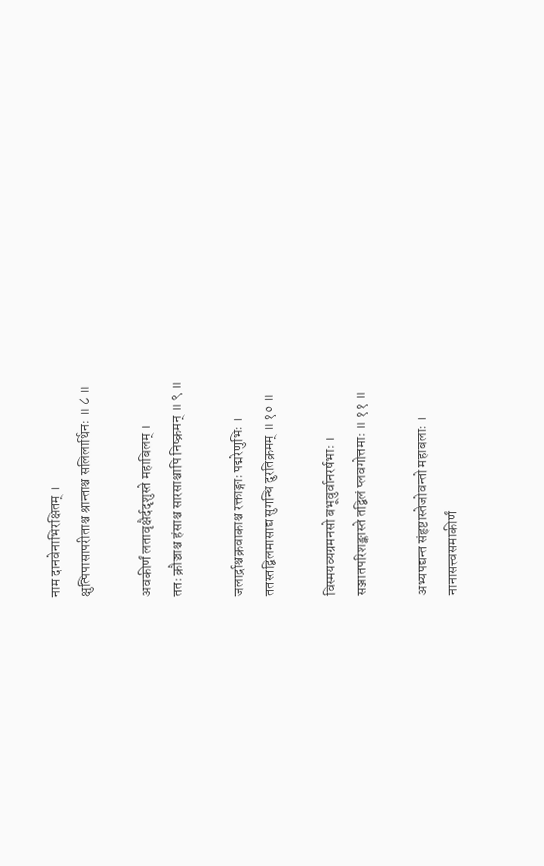नाम दानवेनाभिरक्षितम् ।
क्षुत्पिपासापरीताश्च श्रान्ताश्च सलिलार्थिनः ॥ ८ ॥

अवकीर्णं लतावृक्षैर्ददृशुस्ते महाबिलम् ।
ततः क्रौञ्चाश्च हंसाश्च सारसाश्चापि निष्क्रमन् ॥ ९ ॥

जलार्द्राश्चक्रवाकाश्च रक्ताङ्गाः पद्मरेणुभिः ।
ततस्तद्बिलमासाद्य सुगन्धि दुरतिक्रमम् ॥ १० ॥

विस्मयव्यग्रमनसो बभूवुर्वानरर्षभाः ।
सञ्जातपरिशङ्कास्ते तद्बिलं प्लवगोत्तमाः ॥ ११ ॥

अभ्यपद्यन्त संहृष्टास्तेजोवन्तो महाबलाः ।
नानासत्त्वसमाकीर्णं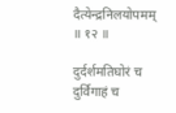दैत्येन्द्रनिलयोपमम् ॥ १२ ॥

दुर्दर्शमतिघोरं च दुर्विगाहं च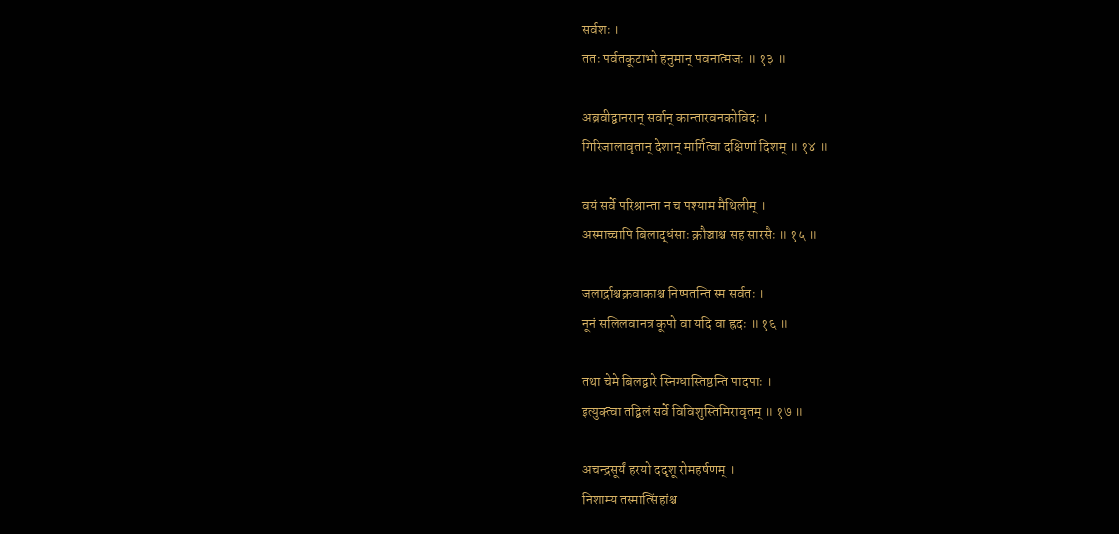सर्वशः ।
ततः पर्वतकूटाभो हनुमान् पवनात्मजः ॥ १३ ॥

अब्रवीद्वानरान् सर्वान् कान्तारवनकोविदः ।
गिरिजालावृतान् देशान् मार्गित्वा दक्षिणां दिशम् ॥ १४ ॥

वयं सर्वे परिश्रान्ता न च पश्याम मैथिलीम् ।
अस्माच्चापि बिलाद्धंसाः क्रौञ्चाश्च सह सारसैः ॥ १५ ॥

जलार्द्राश्चक्रवाकाश्च निष्पतन्ति स्म सर्वतः ।
नूनं सलिलवानत्र कूपो वा यदि वा ह्रदः ॥ १६ ॥

तथा चेमे बिलद्वारे स्निग्धास्तिष्ठन्ति पादपाः ।
इत्युक्त्वा तद्बिलं सर्वे विविशुस्तिमिरावृतम् ॥ १७ ॥

अचन्द्रसूर्यं हरयो ददृशू रोमहर्षणम् ।
निशाम्य तस्मात्सिंहांश्च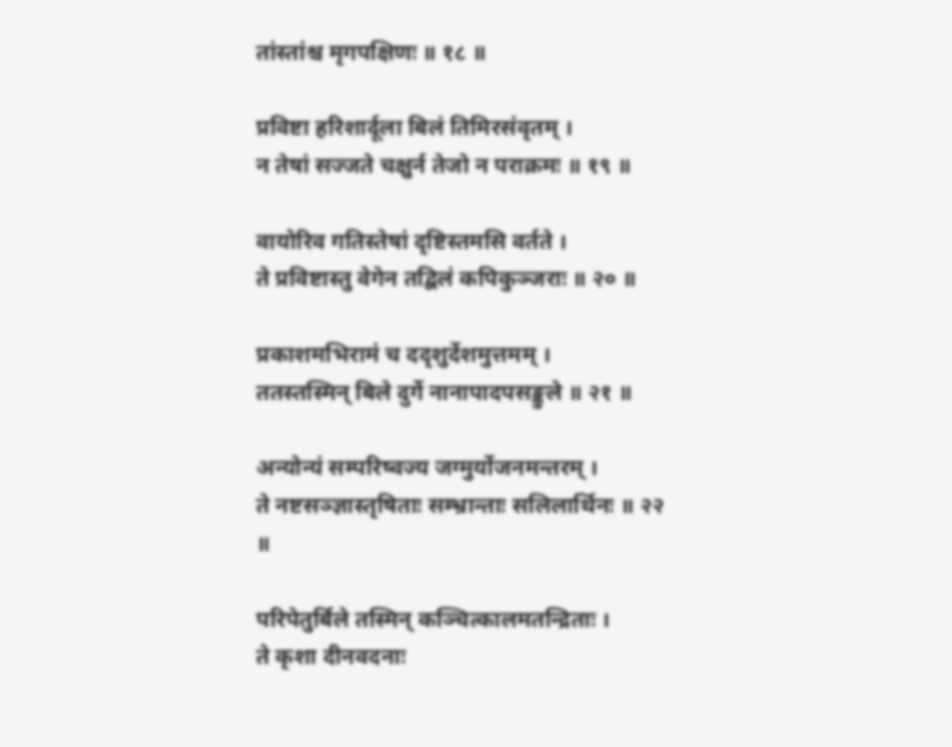तांस्तांश्च मृगपक्षिणः ॥ १८ ॥

प्रविष्टा हरिशार्दूला बिलं तिमिरसंवृतम् ।
न तेषां सज्जते चक्षुर्न तेजो न पराक्रमः ॥ १९ ॥

वायोरिव गतिस्तेषां दृष्टिस्तमसि वर्तते ।
ते प्रविष्टास्तु वेगेन तद्बिलं कपिकुञ्जराः ॥ २० ॥

प्रकाशमभिरामं च ददृशुर्देशमुत्तमम् ।
ततस्तस्मिन् बिले दुर्गे नानापादपसङ्कुले ॥ २१ ॥

अन्योन्यं सम्परिष्वज्य जग्मुर्योजनमन्तरम् ।
ते नष्टसञ्ज्ञास्तृषिताः सम्भ्रान्ताः सलिलार्थिनः ॥ २२ ॥

परिपेतुर्बिले तस्मिन् कञ्चित्कालमतन्द्रिताः ।
ते कृशा दीनवदनाः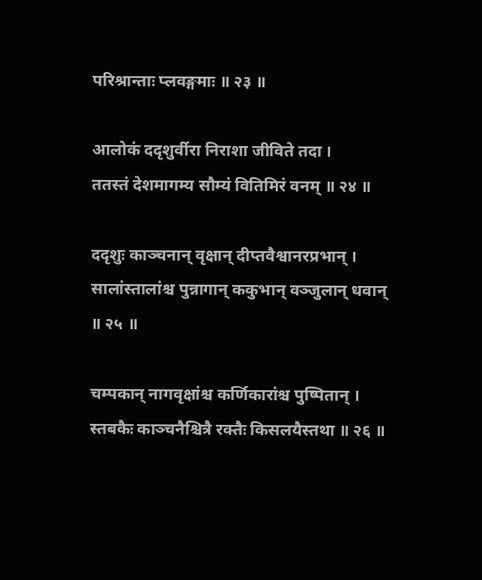परिश्रान्ताः प्लवङ्गमाः ॥ २३ ॥

आलोकं ददृशुर्वीरा निराशा जीविते तदा ।
ततस्तं देशमागम्य सौम्यं वितिमिरं वनम् ॥ २४ ॥

ददृशुः काञ्चनान् वृक्षान् दीप्तवैश्वानरप्रभान् ।
सालांस्तालांश्च पुन्नागान् ककुभान् वञ्जुलान् धवान् ॥ २५ ॥

चम्पकान् नागवृक्षांश्च कर्णिकारांश्च पुष्पितान् ।
स्तबकैः काञ्चनैश्चित्रै रक्तैः किसलयैस्तथा ॥ २६ ॥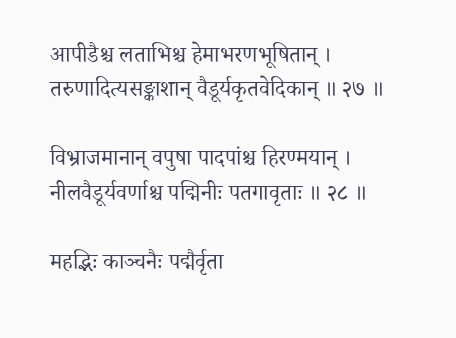आपीडैश्च लताभिश्च हेमाभरणभूषितान् ।
तरुणादित्यसङ्काशान् वैडूर्यकृतवेदिकान् ॥ २७ ॥

विभ्राजमानान् वपुषा पादपांश्च हिरण्मयान् ।
नीलवैडूर्यवर्णाश्च पद्मिनीः पतगावृताः ॥ २८ ॥

महद्भिः काञ्चनैः पद्मैर्वृता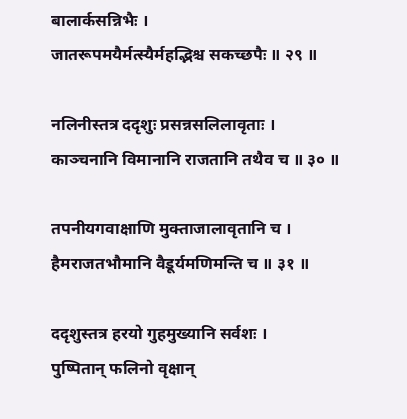बालार्कसन्निभैः ।
जातरूपमयैर्मत्स्यैर्महद्भिश्च सकच्छपैः ॥ २९ ॥

नलिनीस्तत्र ददृशुः प्रसन्नसलिलावृताः ।
काञ्चनानि विमानानि राजतानि तथैव च ॥ ३० ॥

तपनीयगवाक्षाणि मुक्ताजालावृतानि च ।
हैमराजतभौमानि वैडूर्यमणिमन्ति च ॥ ३१ ॥

ददृशुस्तत्र हरयो गुहमुख्यानि सर्वशः ।
पुष्पितान् फलिनो वृक्षान्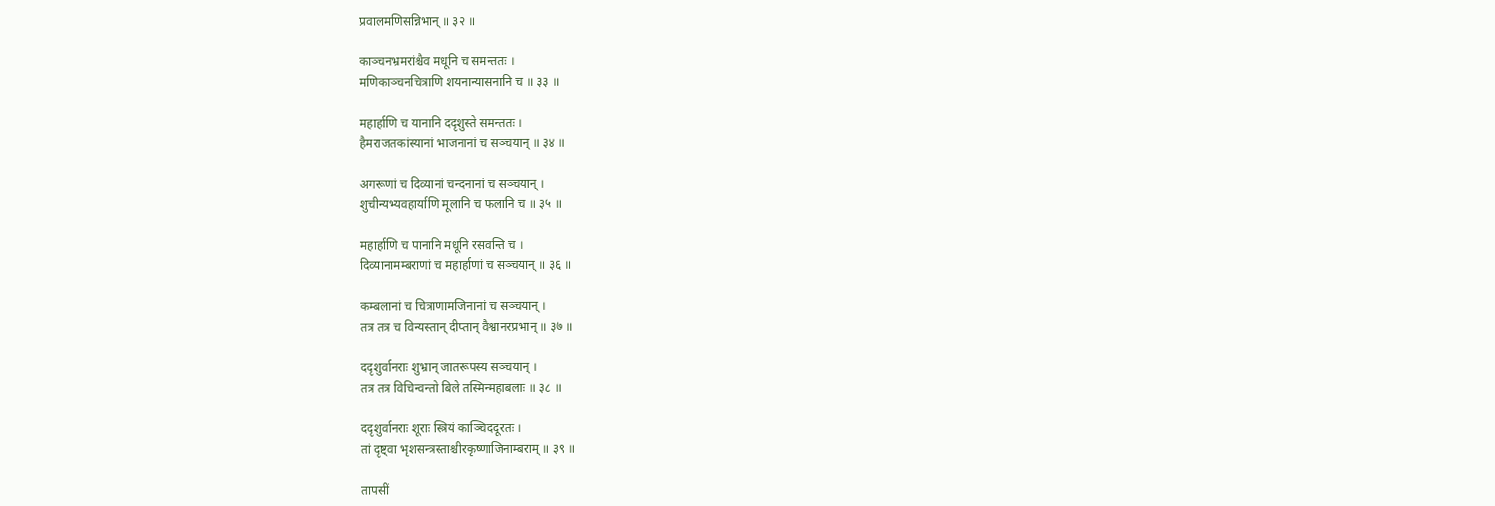प्रवालमणिसन्निभान् ॥ ३२ ॥

काञ्चनभ्रमरांश्चैव मधूनि च समन्ततः ।
मणिकाञ्चनचित्राणि शयनान्यासनानि च ॥ ३३ ॥

महार्हाणि च यानानि ददृशुस्ते समन्ततः ।
हैमराजतकांस्यानां भाजनानां च सञ्चयान् ॥ ३४ ॥

अगरूणां च दिव्यानां चन्दनानां च सञ्चयान् ।
शुचीन्यभ्यवहार्याणि मूलानि च फलानि च ॥ ३५ ॥

महार्हाणि च पानानि मधूनि रसवन्ति च ।
दिव्यानामम्बराणां च महार्हाणां च सञ्चयान् ॥ ३६ ॥

कम्बलानां च चित्राणामजिनानां च सञ्चयान् ।
तत्र तत्र च विन्यस्तान् दीप्तान् वैश्वानरप्रभान् ॥ ३७ ॥

ददृशुर्वानराः शुभ्रान् जातरूपस्य सञ्चयान् ।
तत्र तत्र विचिन्वन्तो बिले तस्मिन्महाबलाः ॥ ३८ ॥

ददृशुर्वानराः शूराः स्त्रियं काञ्चिददूरतः ।
तां दृष्ट्वा भृशसन्त्रस्ताश्चीरकृष्णाजिनाम्बराम् ॥ ३९ ॥

तापसीं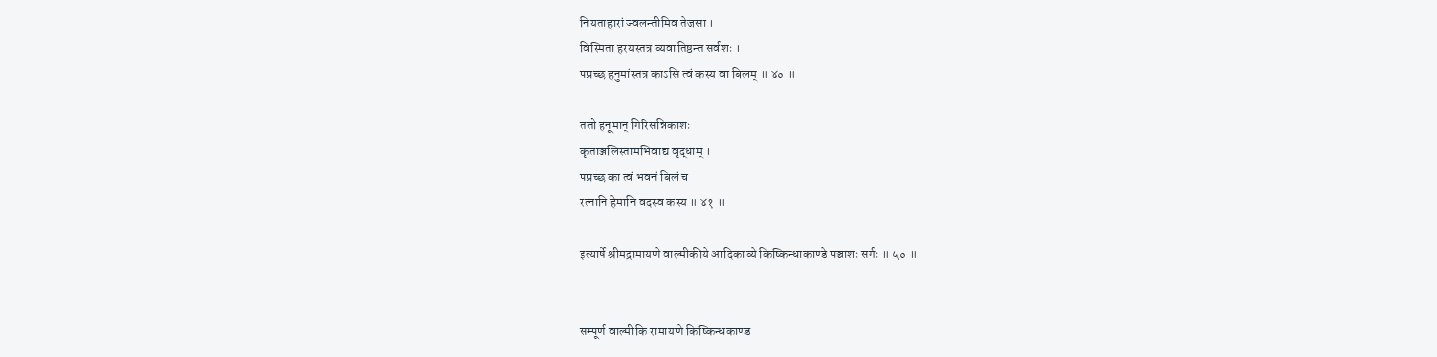नियताहारां ज्वलन्तीमिव तेजसा ।
विस्मिता हरयस्तत्र व्यवातिष्ठन्त सर्वशः ।
पप्रच्छ हनुमांस्तत्र काऽसि त्वं कस्य वा बिलम् ॥ ४० ॥

ततो हनूमान् गिरिसन्निकाशः
कृताञ्जलिस्तामभिवाद्य वृद्धाम् ।
पप्रच्छ का त्वं भवनं बिलं च
रत्नानि हेमानि वदस्व कस्य ॥ ४१ ॥

इत्यार्षे श्रीमद्रामायणे वाल्मीकीये आदिकाव्ये किष्किन्धाकाण्डे पञ्चाशः सर्गः ॥ ५० ॥


सम्पूर्ण वाल्मीकि रामायणे किष्किन्धकाण्ड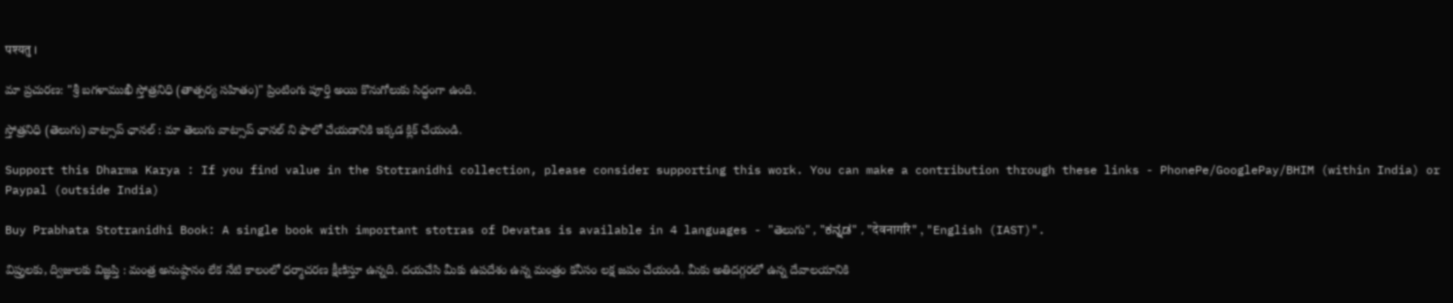पश्यतु ।

మా ప్రచురణ: "శ్రీ బగళాముఖీ స్తోత్రనిధి (తాత్పర్య సహితం)" ప్రింటింగు పూర్తి అయి కొనుగోలుకు సిద్ధంగా ఉంది.

స్తోత్రనిధి (తెలుగు) వాట్సాప్ ఛానల్ : మా తెలుగు వాట్సాప్ ఛానల్ ని ఫాలో చేయడానికి ఇక్కడ క్లిక్ చేయండి.

Support this Dharma Karya : If you find value in the Stotranidhi collection, please consider supporting this work. You can make a contribution through these links - PhonePe/GooglePay/BHIM (within India) or Paypal (outside India)

Buy Prabhata Stotranidhi Book: A single book with important stotras of Devatas is available in 4 languages - "తెలుగు" , "ಕನ್ನಡ" , "देवनागरि" , "English (IAST)".

విప్రులకు, ద్విజులకు విజ్ఞప్తి : మంత్ర అనుష్ఠానం లేక నేటి కాలంలో ధర్మాచరణ క్షీణిస్తూ ఉన్నది. దయచేసి మీకు ఉపదేశం ఉన్న మంత్రం కనీసం లక్ష జపం చేయండి. మీకు అతిదగ్గరలో ఉన్న దేవాలయానికి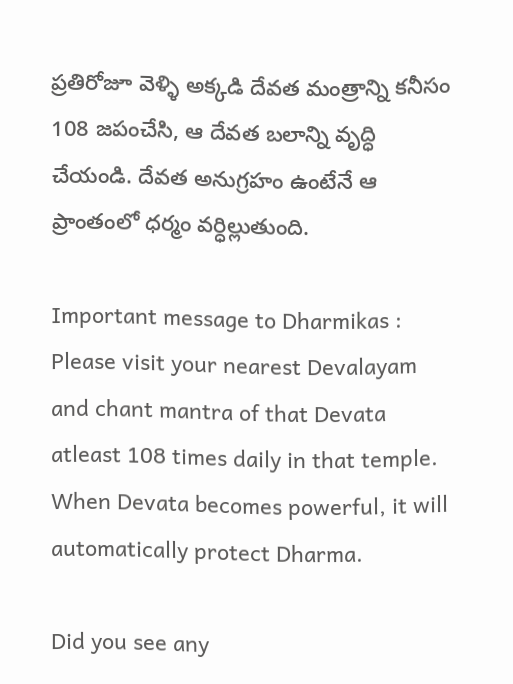ప్రతిరోజూ వెళ్ళి అక్కడి దేవత మంత్రాన్ని కనీసం 108 జపంచేసి, ఆ దేవత బలాన్ని వృద్ధి చేయండి. దేవత అనుగ్రహం ఉంటేనే ఆ ప్రాంతంలో ధర్మం వర్ధిల్లుతుంది.

Important message to Dharmikas : Please visit your nearest Devalayam and chant mantra of that Devata atleast 108 times daily in that temple. When Devata becomes powerful, it will automatically protect Dharma.

Did you see any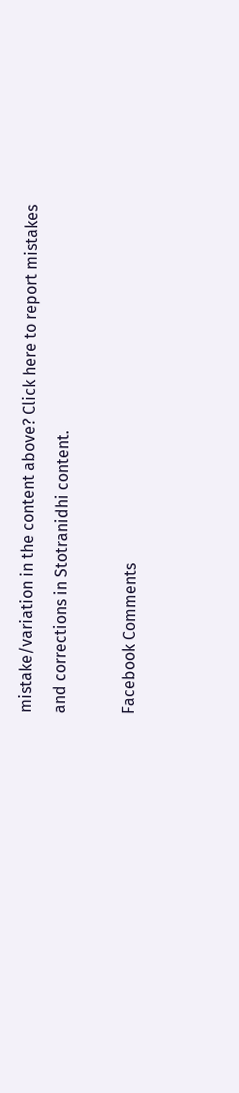mistake/variation in the content above? Click here to report mistakes and corrections in Stotranidhi content.

Facebook Comments